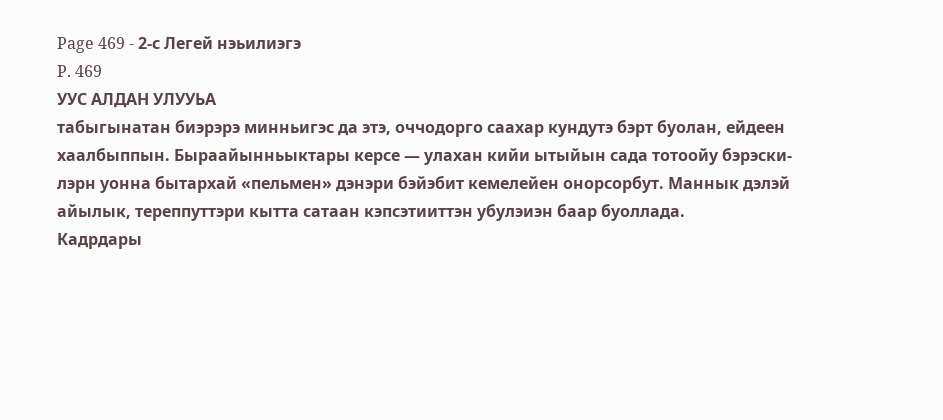Page 469 - 2-с Легей нэьилиэгэ
P. 469
УУС АЛДАН УЛУУЬА
табыгынатан биэрэрэ минньигэс да этэ, оччодорго саахар кундутэ бэрт буолан, ейдеен
хаалбыппын. Быраайынньыктары керсе — улахан кийи ытыйын сада тотоойу бэрэски-
лэрн уонна бытархай «пельмен» дэнэри бэйэбит кемелейен онорсорбут. Маннык дэлэй
айылык, тереппуттэри кытта сатаан кэпсэтииттэн убулэиэн баар буоллада.
Кадрдары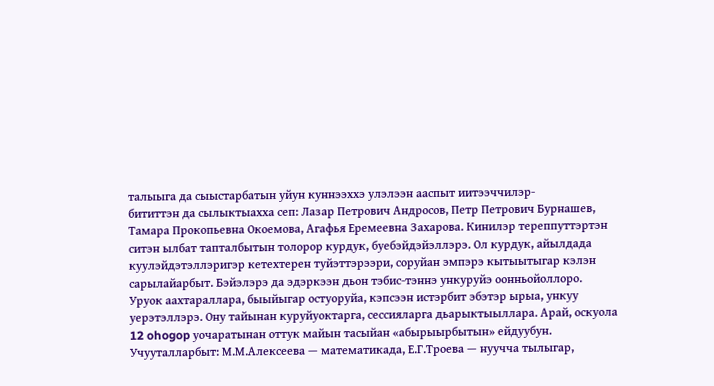талыыга да сыыстарбатын уйун куннээххэ улэлээн ааспыт иитээччилэр-
бититтэн да сылыктыахха сеп: Лазар Петрович Андросов, Петр Петрович Бурнашев,
Тамара Прокопьевна Окоемова, Агафья Еремеевна Захарова. Кинилэр тереппуттэртэн
ситэн ылбат тапталбытын толорор курдук, буебэйдэйэллэрэ. Ол курдук, айылдада
куулэйдэтэллэригэр кетехтерен туйэттэрээри, соруйан эмпэрэ кытыытыгар кэлэн
сарылайарбыт. Бэйэлэрэ да эдэркээн дьон тэбис-тэннэ ункуруйэ оонньойоллоро.
Уруок аахтараллара, быыйыгар остуоруйа, кэпсээн истэрбит эбэтэр ырыа, ункуу
уерэтэллэрэ. Ону тайынан куруйуоктарга, сессияларга дьарыктыыллара. Арай, оскуола
12 ohogop уочаратынан оттук майын тасыйан «абырыырбытын» ейдуубун.
Учууталларбыт: М.М.Алексеева — математикада, Е.Г.Троева — нуучча тылыгар,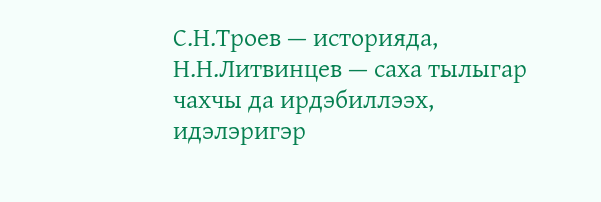С.Н.Троев — историяда, Н.Н.Литвинцев — саха тылыгар чахчы да ирдэбиллээх,
идэлэригэр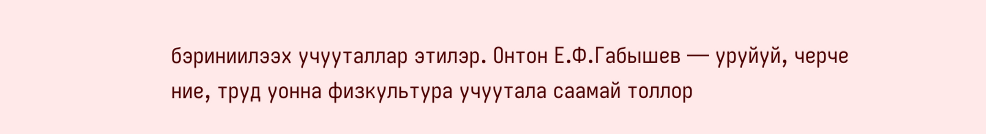бэриниилээх учууталлар этилэр. Онтон Е.Ф.Габышев — уруйуй, черче
ние, труд уонна физкультура учуутала саамай толлор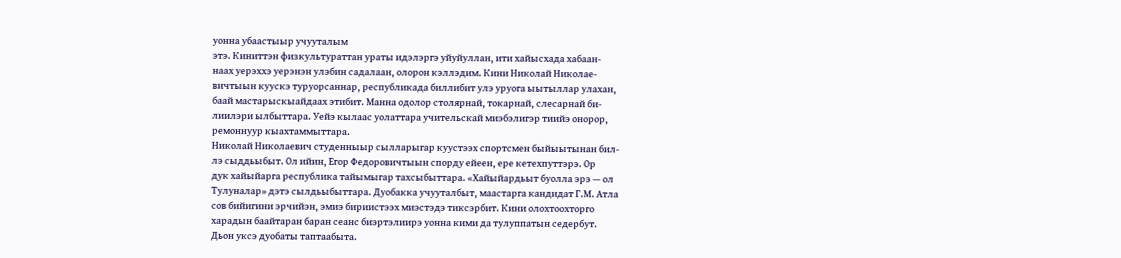уонна убаастыыр учууталым
этэ. Киниттэн физкультураттан ураты идэлэргэ уйуйуллан, ити хайысхада хабаан-
наах уерэххэ уерэнэн улэбин садалаан, олорон кэллэдим. Кини Николай Николае-
вичтыын куускэ туруорсаннар, республикада биллибит улэ уруога ыытыллар улахан,
баай мастарыскыайдаах этибит. Манна одолор столярнай, токарнай, слесарнай би-
лиилэри ылбыттара. Уейэ кылаас уолаттара учительскай миэбэлигэр тиийэ онорор,
ремоннуур кыахтаммыттара.
Николай Николаевич студенныыр сылларыгар куустээх спортсмен быйыытынан бил-
лэ сыддьыбыт. Ол ийин, Егор Федоровичтыын спорду ейеен, ере кетехпуттэрэ. Ор
дук хайыйарга республика тайымыгар тахсыбыттара. «Хайыйардьыт буолла эрэ — ол
Тулуналар» дэтэ сылдьыбыттара. Дуобакка учууталбыт, маастарга кандидат Г.М. Атла
сов бийигини эрчийэн, эмиэ бириистээх миэстэдэ тиксэрбит. Кини олохтоохторго
харадын баайтаран баран сеанс биэртэлиирэ уонна кими да тулуппатын седербут.
Дьон уксэ дуобаты таптаабыта.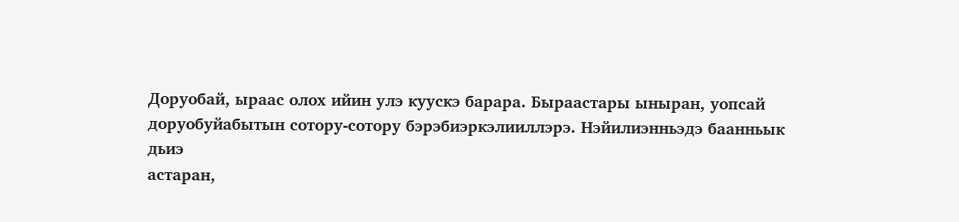Доруобай, ыраас олох ийин улэ куускэ барара. Быраастары ыныран, уопсай
доруобуйабытын сотору-сотору бэрэбиэркэлииллэрэ. Нэйилиэнньэдэ баанньык дьиэ
астаран,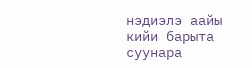нэдиэлэ аайы кийи барыта суунара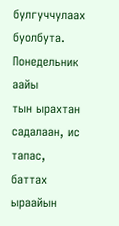булгуччулаах буолбута. Понедельник аайы
тын ырахтан садалаан, ис тапас, баттах ыраайын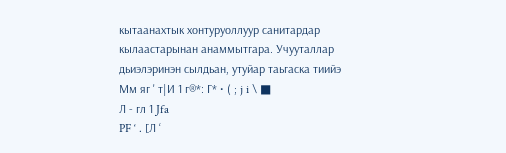кытаанахтык хонтуруоллуур санитардар
кылаастарынан анаммытгара. Учууталлар дьиэлэринэн сылдьан, утуйар таьгаска тиийэ
Мм яг ' т|И 1 г®*: Г* • ( ; j i \ ■
Л - гл 1 Jfa
PF ‘ . [Л ‘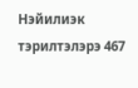Нэйилиэк тэрилтэлэрэ 467